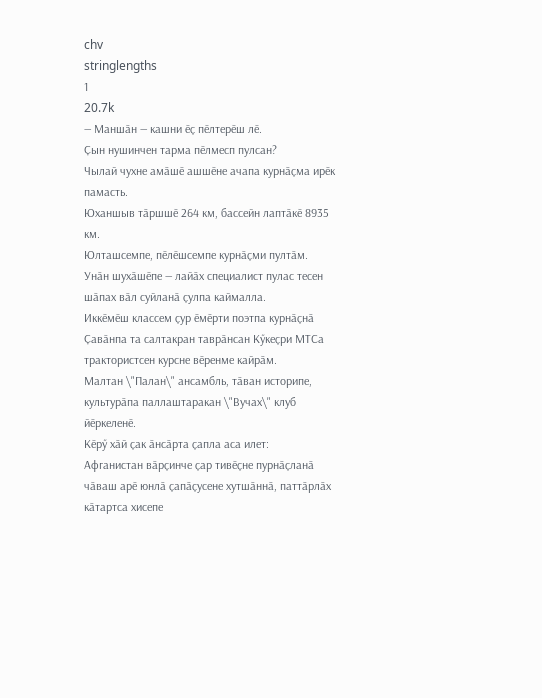chv
stringlengths
1
20.7k
— Маншӑн — кашни ӗҫ пӗлтерӗш лӗ.
Ҫын нушинчен тарма пӗлмесп пулсан?
Чылай чухне амӑшӗ ашшӗне ачапа курнӑҫма ирӗк памасть.
Юханшыв тӑршшӗ 264 км, бассейн лаптӑкӗ 8935 км.
Юлташсемпе, пӗлӗшсемпе курнӑҫми пултӑм.
Унӑн шухӑшӗпе — лайӑх специалист пулас тесен шӑпах вӑл суйланӑ ҫулпа каймалла.
Иккӗмӗш классем ҫур ӗмӗрти поэтпа курнӑҫнӑ
Ҫавӑнпа та салтакран таврӑнсан Кӳкеҫри МТСа трактористсен курсне вӗренме кайрӑм.
Малтан \"Палан\" ансамбль, тӑван историпе, культурӑпа паллаштаракан \"Вучах\" клуб йӗркеленӗ.
Кӗрӳ хӑй ҫак ӑнсӑрта ҫапла аса илет:
Афганистан вӑрҫинче ҫар тивӗҫне пурнӑҫланӑ чӑваш арӗ юнлӑ ҫапӑҫусене хутшӑннӑ, паттӑрлӑх кӑтартса хисепе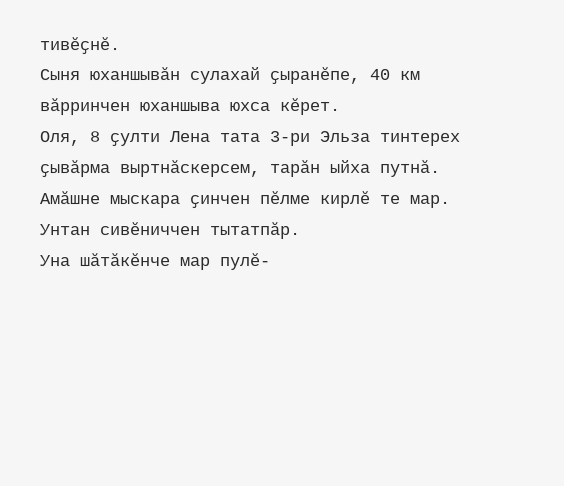тивӗҫнӗ.
Сыня юханшывӑн сулахай ҫыранӗпе, 40 км вӑрринчен юханшыва юхса кӗрет.
Оля, 8 ҫулти Лена тата 3-ри Эльза тинтерех ҫывӑрма выртнӑскерсем, тарӑн ыйха путнӑ.
Амӑшне мыскара ҫинчен пӗлме кирлӗ те мар.
Унтан сивӗниччен тытатпӑр.
Уна шӑтӑкӗнче мар пулӗ-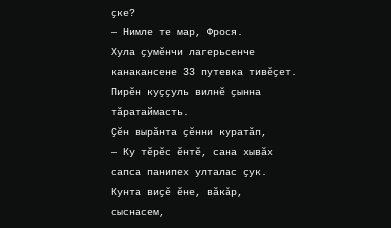ҫке?
— Нимле те мар, Фрося.
Хула ҫумӗнчи лагерьсенче канакансене 33 путевка тивӗҫет.
Пирӗн куҫҫуль вилнӗ ҫынна тӑратаймасть.
Ҫӗн вырӑнта ҫӗнни куратӑп,
— Ку тӗрӗс ӗнтӗ, сана хывӑх сапса панипех улталас ҫук.
Кунта виҫӗ ӗне, вӑкӑр, сыснасем,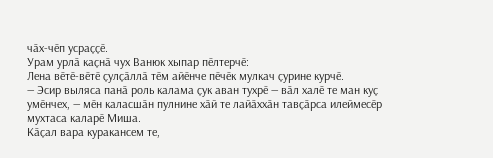чӑх-чӗп усраҫҫӗ.
Урам урлӑ каҫнӑ чух Ванюк хыпар пӗлтерчӗ:
Лена вӗтӗ-вӗтӗ ҫулҫӑллӑ тӗм айӗнче пӗчӗк мулкач ҫурине курчӗ.
— Эсир выляса панӑ роль калама ҫук аван тухрӗ — вӑл халӗ те ман куҫ умӗнчех, — мӗн каласшӑн пулнине хӑй те лайӑххӑн тавҫӑрса илеймесӗр мухтаса каларӗ Миша.
Кӑҫал вара куракансем те,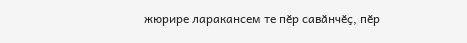жюрире ларакансем те пӗр савӑнчӗҫ, пӗр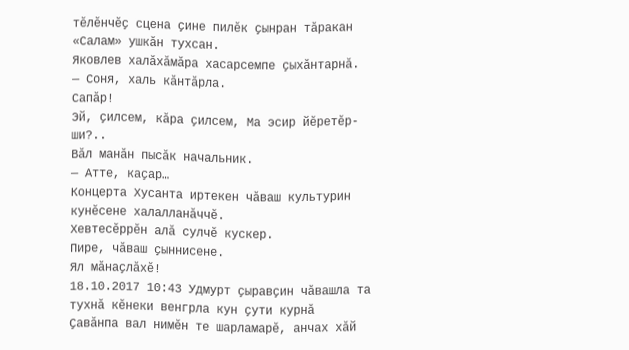тӗлӗнчӗҫ сцена ҫине пилӗк ҫынран тӑракан «Салам» ушкӑн тухсан.
Яковлев халӑхӑмӑра хасарсемпе ҫыхӑнтарнӑ.
— Соня, халь кӑнтӑрла.
Сапӑр!
Эй, ҫилсем, кӑра ҫилсем, Ма эсир йӗретӗр-ши?..
Вӑл манӑн пысӑк начальник.
— Атте, каҫар…
Концерта Хусанта иртекен чӑваш культурин кунӗсене халалланӑччӗ.
Хевтесӗррӗн алӑ сулчӗ кускер.
Пире, чӑваш ҫыннисене.
Ял мӑнаҫлӑхӗ!
18.10.2017 10:43 Удмурт ҫыравҫин чӑвашла та тухнӑ кӗнеки венгрла кун ҫути курнӑ
Ҫавӑнпа вал нимӗн те шарламарӗ, анчах хӑй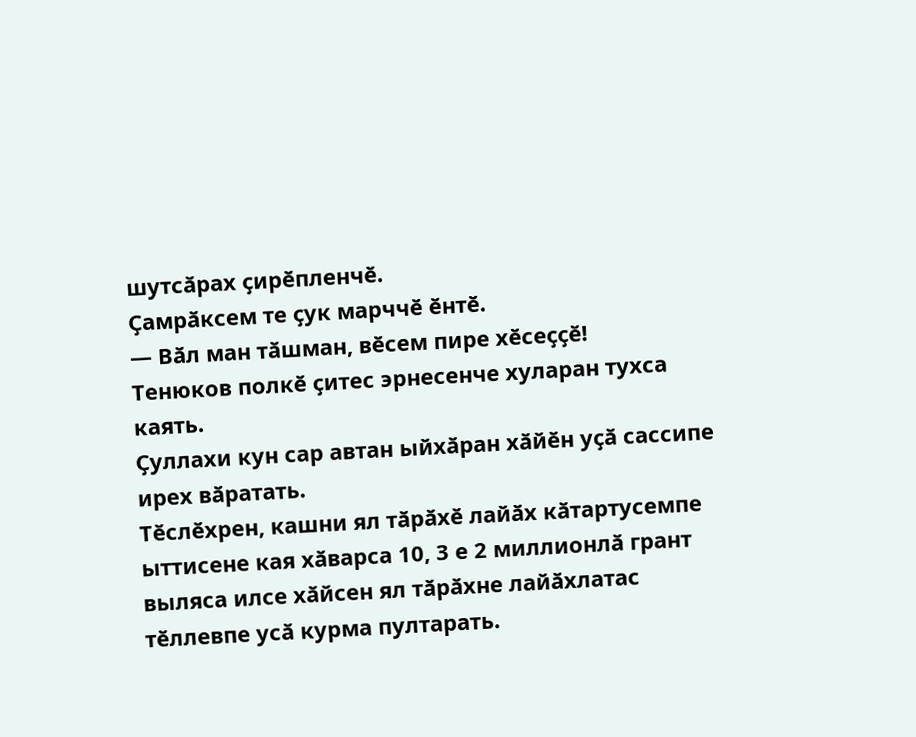шутсӑрах ҫирӗпленчӗ.
Ҫамрӑксем те ҫук марччӗ ӗнтӗ.
— Вӑл ман тӑшман, вӗсем пире хӗсеҫҫӗ!
Тенюков полкӗ ҫитес эрнесенче хуларан тухса каять.
Ҫуллахи кун сар автан ыйхӑран хӑйӗн уҫӑ сассипе ирех вӑратать.
Тӗслӗхрен, кашни ял тӑрӑхӗ лайӑх кӑтартусемпе ыттисене кая хӑварса 10, 3 е 2 миллионлӑ грант выляса илсе хӑйсен ял тӑрӑхне лайӑхлатас тӗллевпе усӑ курма пултарать.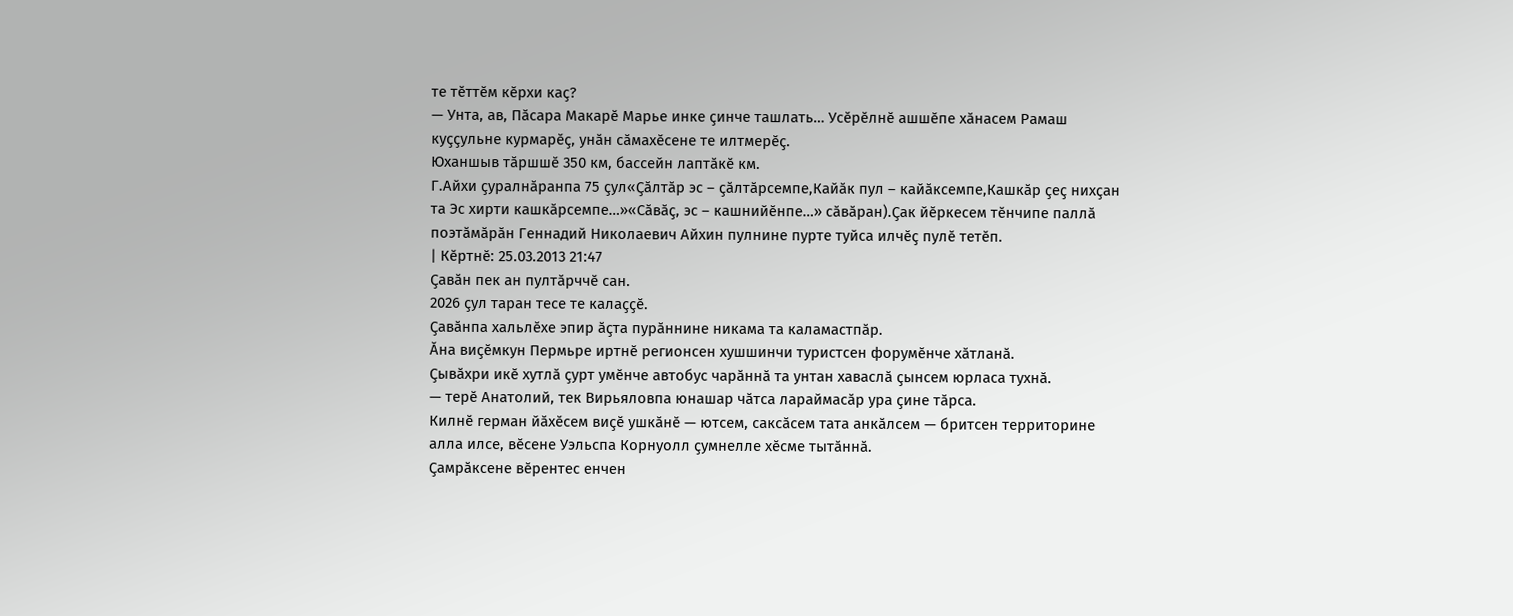те тӗттӗм кӗрхи каҫ?
— Унта, ав, Пӑсара Макарӗ Марье инке ҫинче ташлать… Усӗрӗлнӗ ашшӗпе хӑнасем Рамаш куҫҫульне курмарӗҫ, унӑн сӑмахӗсене те илтмерӗҫ.
Юханшыв тӑршшӗ 350 км, бассейн лаптӑкӗ км.
Г.Айхи ҫуралнӑранпа 75 ҫул«Ҫӑлтӑр эс – ҫӑлтӑрсемпе,Кайӑк пул – кайӑксемпе,Кашкӑр ҫеҫ нихҫан та Эс хирти кашкӑрсемпе…»«Сӑвӑҫ, эс – кашнийӗнпе…» сӑвӑран).Ҫак йӗркесем тӗнчипе паллӑ поэтӑмӑрӑн Геннадий Николаевич Айхин пулнине пурте туйса илчӗҫ пулӗ тетӗп.
| Кӗртнӗ: 25.03.2013 21:47
Ҫавӑн пек ан пултӑрччӗ сан.
2026 ҫул таран тесе те калаҫҫӗ.
Ҫавӑнпа хальлӗхе эпир ӑҫта пурӑннине никама та каламастпӑр.
Ӑна виҫӗмкун Пермьре иртнӗ регионсен хушшинчи туристсен форумӗнче хӑтланӑ.
Ҫывӑхри икӗ хутлӑ ҫурт умӗнче автобус чарӑннӑ та унтан хаваслӑ ҫынсем юрласа тухнӑ.
— терӗ Анатолий, тек Вирьяловпа юнашар чӑтса лараймасӑр ура ҫине тӑрса.
Килнӗ герман йӑхӗсем виҫӗ ушкӑнӗ — ютсем, саксӑсем тата анкӑлсем — бритсен территорине алла илсе, вӗсене Уэльспа Корнуолл ҫумнелле хӗсме тытӑннӑ.
Ҫамрӑксене вӗрентес енчен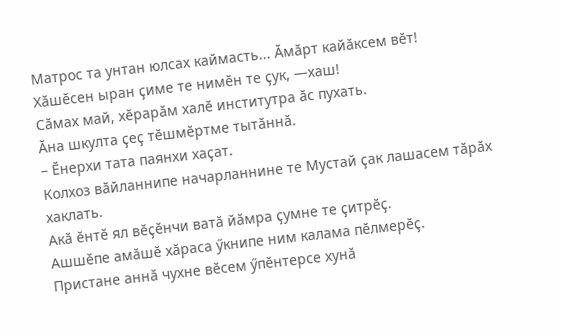Матрос та унтан юлсах каймасть... Ӑмӑрт кайӑксем вӗт!
Хӑшӗсен ыран ҫиме те нимӗн те ҫук, —хаш!
Сӑмах май, хӗрарӑм халӗ институтра ӑс пухать.
Ӑна шкулта ҫеҫ тӗшмӗртме тытӑннӑ.
– Ӗнерхи тата паянхи хаҫат.
Колхоз вӑйланнипе начарланнине те Мустай ҫак лашасем тӑрӑх хаклать.
Акӑ ӗнтӗ ял вӗҫӗнчи ватӑ йӑмра ҫумне те ҫитрӗҫ.
Ашшӗпе амӑшӗ хӑраса ӳкнипе ним калама пӗлмерӗҫ.
Пристане аннӑ чухне вӗсем ӳпӗнтерсе хунӑ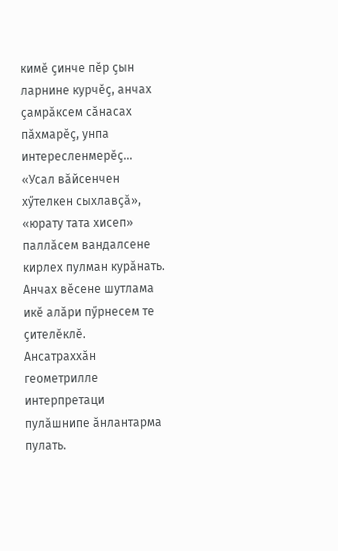кимӗ ҫинче пӗр ҫын ларнине курчӗҫ, анчах ҫамрӑксем сӑнасах пӑхмарӗҫ, унпа интересленмерӗҫ…
«Усал вӑйсенчен хӳтелкен сыхлавҫӑ», «юрату тата хисеп» паллӑсем вандалсене кирлех пулман курӑнать.
Анчах вӗсене шутлама икӗ алӑри пӳрнесем те ҫителӗклӗ.
Ансатраххӑн геометрилле интерпретаци пулӑшнипе ӑнлантарма пулать.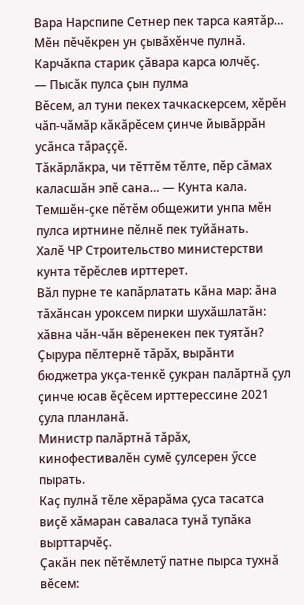Вара Нарспипе Сетнер пек тарса каятӑр…
Мӗн пӗчӗкрен ун ҫывӑхӗнче пулнӑ.
Карчӑкпа старик ҫӑвара карса юлчӗҫ.
— Пысӑк пулса ҫын пулма
Вӗсем, ал туни пекех тачкаскерсем, хӗрӗн чӑп-чӑмӑр кӑкӑрӗсем ҫинче йывӑррӑн усӑнса тӑраҫҫӗ.
Тӑкӑрлӑкра, чи тӗттӗм тӗлте, пӗр сӑмах каласшӑн эпӗ сана… — Кунта кала.
Темшӗн-ҫке пӗтӗм общежити унпа мӗн пулса иртнине пӗлнӗ пек туйӑнать.
Халӗ ЧР Строительство министерстви кунта тӗрӗслев ирттерет.
Вӑл пурне те капӑрлатать кӑна мар: ӑна тӑхӑнсан уроксем пирки шухӑшлатӑн: хӑвна чӑн-чӑн вӗренекен пек туятӑн?
Ҫырура пӗлтернӗ тӑрӑх, вырӑнти бюджетра укҫа-тенкӗ ҫукран палӑртнӑ ҫул ҫинче юсав ӗҫӗсем ирттерессине 2021 ҫула планланӑ.
Министр палӑртнӑ тӑрӑх, кинофестивалӗн сумӗ ҫулсерен ӳссе пырать.
Каҫ пулнӑ тӗле хӗрарӑма ҫуса тасатса виҫӗ хӑмаран саваласа тунӑ тупӑка вырттарчӗҫ.
Ҫакӑн пек пӗтӗмлетӳ патне пырса тухнӑ вӗсем: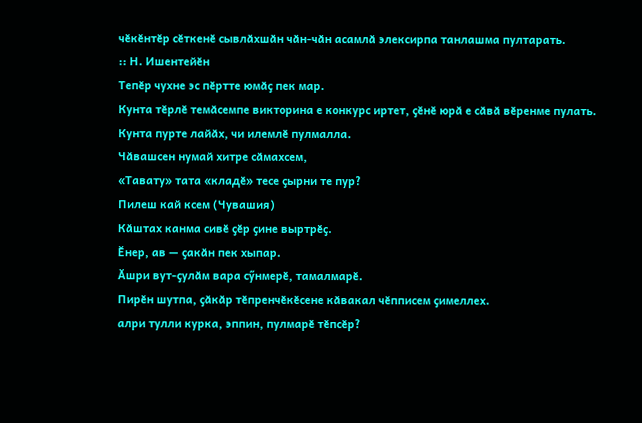чӗкӗнтӗр сӗткенӗ сывлӑхшӑн чӑн-чӑн асамлӑ элексирпа танлашма пултарать.
:: Н. Ишентейӗн
Тепӗр чухне эс пӗртте юмӑҫ пек мар.
Кунта тӗрлӗ темӑсемпе викторина е конкурс иртет, ҫӗнӗ юрӑ е сӑвӑ вӗренме пулать.
Кунта пурте лайӑх, чи илемлӗ пулмалла.
Чӑвашсен нумай хитре сӑмахсем,
«Тавату» тата «кладӗ» тесе ҫырни те пур?
Пилеш кай ксем (Чувашия)
Кӑштах канма сивӗ ҫӗр ҫине выртрӗҫ.
Ӗнер, ав — ҫакӑн пек хыпар.
Ӑшри вут-ҫулӑм вара сӳнмерӗ, тамалмарӗ.
Пирӗн шутпа, ҫӑкӑр тӗпренчӗкӗсене кӑвакал чӗпписем ҫимеллех.
алри тулли курка, эппин, пулмарӗ тӗпсӗр?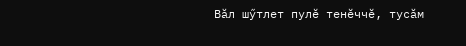Вӑл шӳтлет пулӗ тенӗччӗ, тусӑм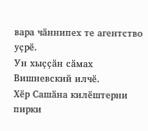вара чӑннипех те агентство уҫрӗ.
Ун хыҫҫӑн сӑмах Вишневский илчӗ.
Хӗр Сашӑна килӗштерни пирки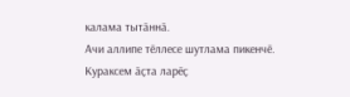калама тытӑннӑ.
Ачи аллипе тӗллесе шутлама пикенчӗ.
Кураксем ӑҫта ларӗҫ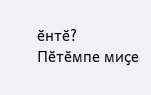ӗнтӗ?
Пӗтӗмпе миҫе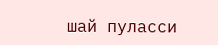шай пуласси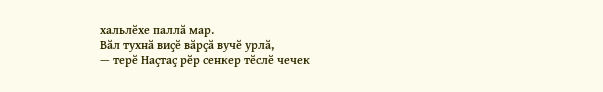хальлӗхе паллӑ мар.
Вӑл тухнӑ виҫӗ вӑрҫӑ вучӗ урлӑ,
— терӗ Наҫтаҫ рӗр сенкер тӗслӗ чечек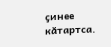ҫинее кӑтартса.